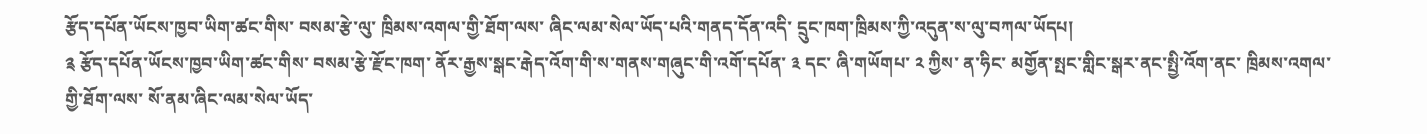རྩོད་དཔོན་ཡོངས་ཁྱབ་ཡིག་ཚང་གིས་ བསམ་རྩེ་ལུ་ ཁྲིམས་འགལ་གྱི་ཐོག་ལས་ ཞིང་ལམ་སེལ་ཡོད་པའི་གནད་དོན་འདི་ དྲུང་ཁག་ཁྲིམས་ཀྱི་འདུན་ས་ལུ་བཀལ་ཡོདཔ།
༉ རྩོད་དཔོན་ཡོངས་ཁྱབ་ཡིག་ཚང་གིས་ བསམ་རྩེ་རྫོང་ཁག་ ནོར་རྒྱས་སྒང་རྒེད་འོག་གི་ས་གནས་གཞུང་གི་འགོ་དཔོན་ ༣ དང་ ཞི་གཡོགཔ་ ༢ ཀྱིས་ ན་ཧིང་ མགྱོན་སྤང་གླིང་སྒར་ནང་སྤྱི་འོག་ནང་ ཁྲིམས་འགལ་གྱི་ཐོག་ལས་ སོ་ནམ་ཞིང་ལམ་སེལ་ཡོད་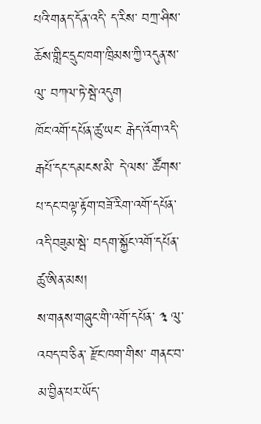པའི་གནད་དོན་འདི་ ད་རིས་ བཀྲ་ཤིས་ཆོས་གླིང་དྲུང་ཁག་ཁྲིམས་ཀྱི་འདུན་ས་ལུ་ བཀལ་ཏེ་སྦེ་འདུག
ཁོང་འགོ་དཔོན་ཚུ་ཡང་ རྒེད་འོག་འདི་རྒཔོ་དང་དམངས་མི་ དེ་ལས་ ཚོགས་པ་དང་བལྟ་རྟོག་བཟོ་རིག་འགོ་དཔོན་ འདི་བཟུམ་སྦེ་ བདག་སྐྱོང་འགོ་དཔོན་ཚུ་ཨིན་མས།
ས་གནས་གཞུང་གི་འགོ་དཔོན་ ༣ ལུ་འབད་བ་ཅིན་ རྫོང་ཁག་གིས་ གནང་བ་མ་བྱིན་པར་ཡོད་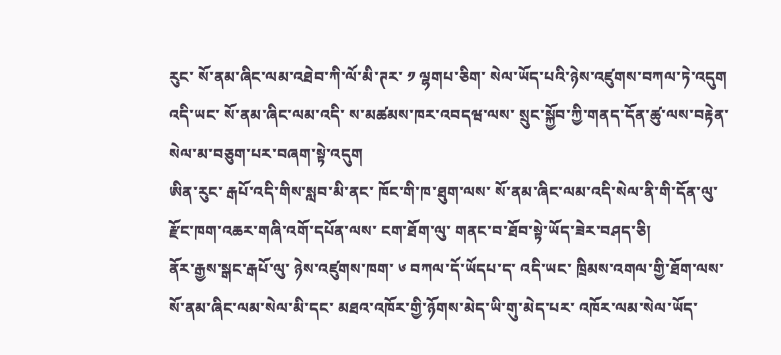རུང་ སོ་ནམ་ཞིང་ལམ་འཐེབ་ཀི་ལོ་མི་ཊར་ ༡ ལྷགཔ་ཅིག་ སེལ་ཡོད་པའི་ཉེས་འཛུགས་བཀལ་ཏེ་འདུག
འདི་ཡང་ སོ་ནམ་ཞིང་ལམ་འདི་ ས་མཚམས་ཁར་འབདཝ་ལས་ སྲུང་སྐྱོབ་ཀྱི་གནད་དོན་ཚུ་ལས་བརྟེན་ སེལ་མ་བཅུག་པར་བཞག་སྟེ་འདུག
ཨིན་རུང་ རྒཔོ་འདི་གིས་སླབ་མི་ནང་ ཁོང་གི་ཁ་ཐུག་ལས་ སོ་ནམ་ཞིང་ལམ་འདི་སེལ་ནི་གི་དོན་ལུ་ རྫོང་ཁག་འཆར་གཞི་འགོ་དཔོན་ལས་ ངག་ཐོག་ལུ་ གནང་བ་ཐོབ་སྟེ་ཡོད་ཟེར་བཤད་ཅི།
ནོར་རྒྱས་སྒང་རྒཔོ་ལུ་ ཉེས་འཛུགས་ཁག་ ༦ བཀལ་དོ་ཡོདཔ་ད་ འདི་ཡང་ ཁྲིམས་འགལ་གྱི་ཐོག་ལས་ སོ་ནམ་ཞིང་ལམ་སེལ་མི་དང་ མཐའ་འཁོར་གྱི་ཉོགས་མེད་ཡི་གུ་མེད་པར་ འཁོར་ལམ་སེལ་ཡོད་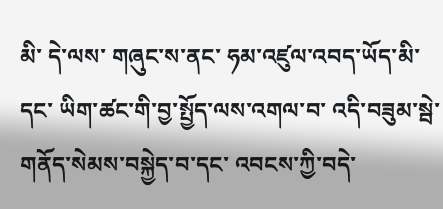མི་ དེ་ལས་ གཞུང་ས་ནང་ ཧམ་འཛུལ་འབད་ཡོད་མི་དང་ ཡིག་ཚང་གི་བྱ་སྤྱོད་ལས་འགལ་བ་ འདི་བཟུམ་སྦེ་ གནོད་སེམས་བསྐྱེད་བ་དང་ འབངས་ཀྱི་བདེ་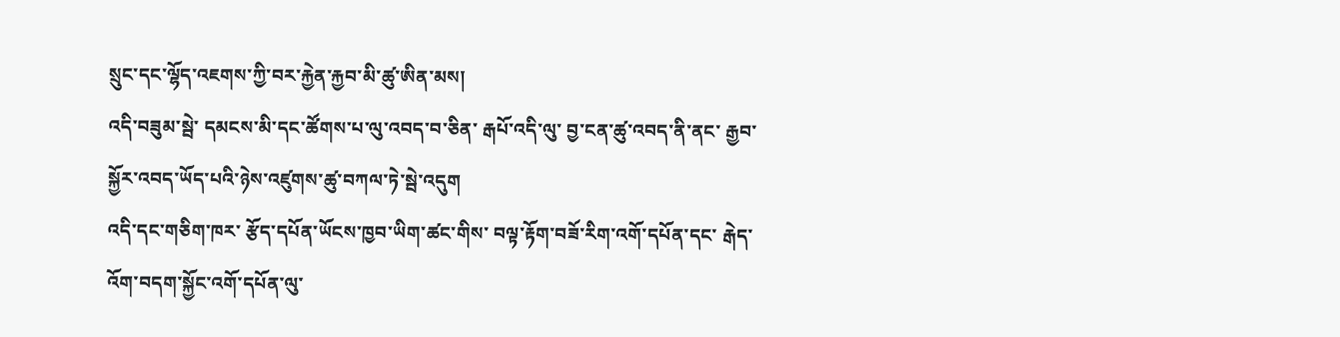སྲུང་དང་ལྷོད་འཇགས་ཀྱི་བར་རྐྱེན་རྐྱབ་མི་ཚུ་ཨིན་མས།
འདི་བཟུམ་སྦེ་ དམངས་མི་དང་ཚོགས་པ་ལུ་འབད་བ་ཅིན་ རྒཔོ་འདི་ལུ་ བྱ་ངན་ཚུ་འབད་ནི་ནང་ རྒྱབ་སྐྱོར་འབད་ཡོད་པའི་ཉེས་འཛུགས་ཚུ་བཀལ་ཏེ་སྦེ་འདུག
འདི་དང་གཅིག་ཁར་ རྩོད་དཔོན་ཡོངས་ཁྱབ་ཡིག་ཚང་གིས་ བལྟ་རྟོག་བཟོ་རིག་འགོ་དཔོན་དང་ རྒེད་འོག་བདག་སྐྱོང་འགོ་དཔོན་ལུ་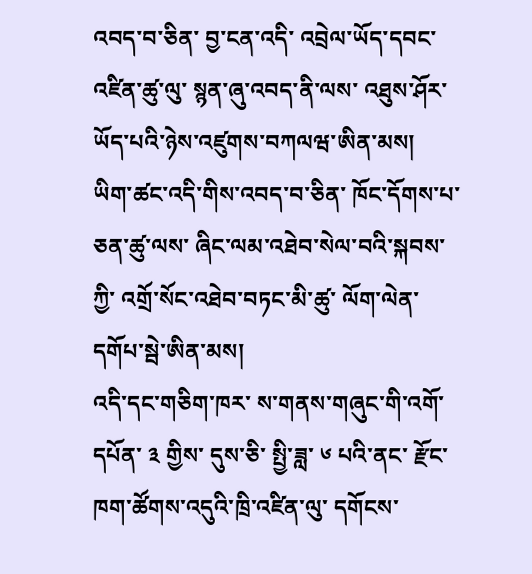འབད་བ་ཅིན་ བྱ་ངན་འདི་ འབྲེལ་ཡོད་དབང་འཛིན་ཚུ་ལུ་ སྙན་ཞུ་འབད་ནི་ལས་ འཐུས་ཤོར་ཡོད་པའི་ཉེས་འཛུགས་བཀལཝ་ཨིན་མས།
ཡིག་ཚང་འདི་གིས་འབད་བ་ཅིན་ ཁོང་དོགས་པ་ཅན་ཚུ་ལས་ ཞིང་ལམ་འཐེབ་སེལ་བའི་སྐབས་ཀྱི་ འགྲོ་སོང་འཐེབ་བཏང་མི་ཚུ་ ལོག་ལེན་དགོཔ་སྦེ་ཨིན་མས།
འདི་དང་གཅིག་ཁར་ ས་གནས་གཞུང་གི་འགོ་དཔོན་ ༣ གྱིས་ དུས་ཅི་ སྤྱི་ཟླ་ ༦ པའི་ནང་ རྫོང་ཁག་ཚོགས་འདུའི་ཁྲི་འཛིན་ལུ་ དགོངས་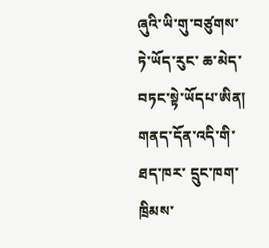ཞུའི་ཡི་གུ་བཙུགས་ཏེ་ཡོད་རུང་ ཆ་མེད་བཏང་སྟེ་ཡོདཔ་ཨིན།
གནད་དོན་འདི་གི་ཐད་ཁར་ དྲུང་ཁག་ཁྲིམས་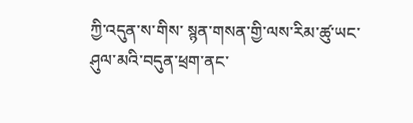ཀྱི་འདུན་ས་གིས་ སྙན་གསན་གྱི་ལས་རིམ་ཚུ་ཡང་ ཤུལ་མའི་བདུན་ཕྲག་ནང་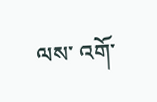ལས་ འགོ་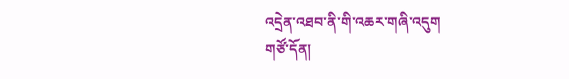འདྲེན་འཐབ་ནི་གི་འཆར་གཞི་འདུག
གཙོ་དོན།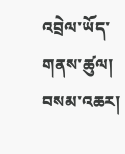འབྲེལ་ཡོད་གནས་ཚུལ།
བསམ་འཆར།